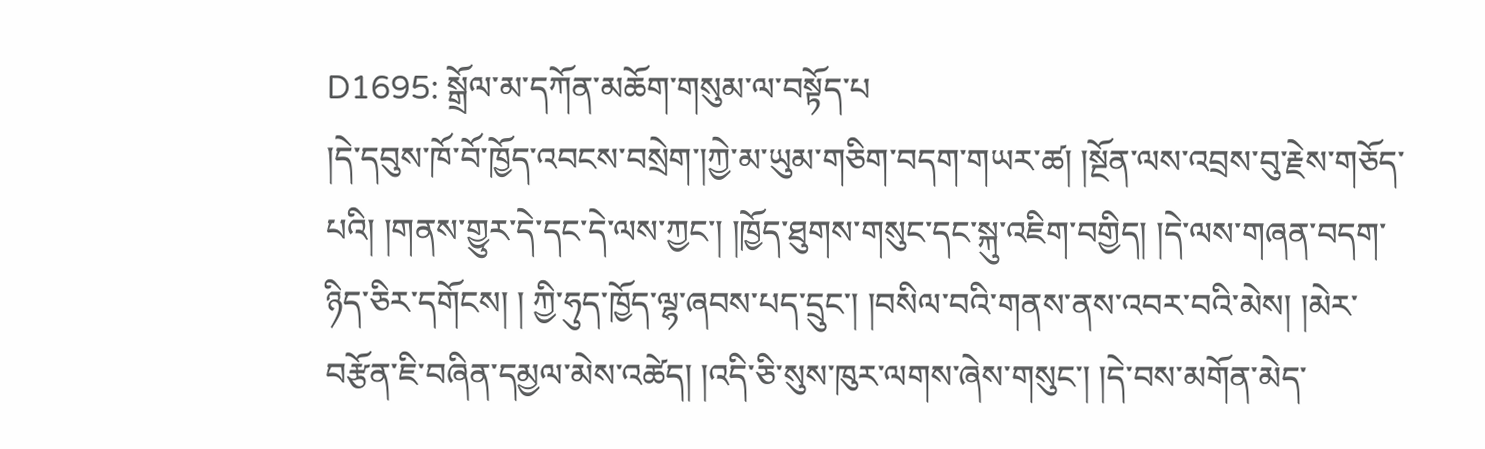D1695: སྒྲོལ་མ་དཀོན་མཆོག་གསུམ་ལ་བསྟོད་པ
།དེ་དབུས་ཁོ་བོ་ཁྱོད་འབངས་བསྲེག་།ཀྱེ་མ་ཡུམ་གཅིག་བདག་གཡར་ཚ། །སྔོན་ལས་འབྲས་བུ་རྗེས་གཅོད་པའི། །གནས་གྱུར་དེ་དང་དེ་ལས་ཀྱང་། །ཁྱོད་ཐུགས་གསུང་དང་སྐུ་འཇིག་བགྱིད། །དེ་ལས་གཞན་བདག་ཉིད་ཅིར་དགོངས། ། ཀྱི་ཧུད་ཁྱོད་ལྷ་ཞབས་པད་དྲུང་། །བསིལ་བའི་གནས་ནས་འབར་བའི་མེས། །མེར་བརྩོན་ཇི་བཞིན་དམྱལ་མེས་འཚེད། །འདི་ཅི་སུས་ཁུར་ལགས་ཞེས་གསུང་། །དེ་བས་མགོན་མེད་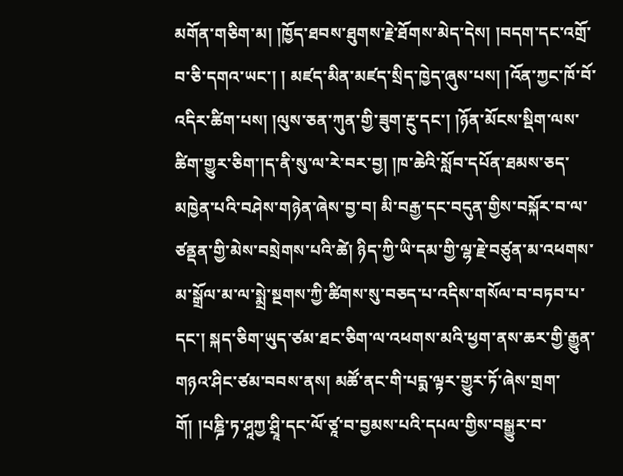མགོན་གཅིག་མ། །ཁྱོད་ཐབས་ཐུགས་རྗེ་ཐོགས་མེད་དེས། །བདག་དང་འགྲོ་བ་ཅི་དགའ་ཡང་། ། མཛད་མིན་མཛད་སྲིད་ཁྱེད་ཞུས་པས། །འོན་ཀྱང་ཁོ་བོ་འདིར་ཚིག་པས། །ལུས་ཅན་ཀུན་གྱི་ཟུག་རྔུ་དང་། །ཉོན་མོངས་སྡིག་ལས་ཚིག་གྱུར་ཅིག་།ད་ནི་སུ་ལ་རེ་བར་བྱ། །ཁ་ཆེའི་སློབ་དཔོན་ཐམས་ཅད་མཁྱེན་པའི་བཤེས་གཉེན་ཞེས་བྱ་བ། མི་བརྒྱ་དང་བདུན་གྱིས་བསྐོར་བ་ལ་ཙནྡན་གྱི་མེས་བསྲེགས་པའི་ཚེ། ཉིད་ཀྱི་ཡི་དམ་གྱི་ལྷ་རྗེ་བཙུན་མ་འཕགས་མ་སྒྲོལ་མ་ལ་སྨྲེ་སྔགས་ཀྱི་ཚིགས་སུ་བཅད་པ་འདིས་གསོལ་བ་བཏབ་པ་དང་། སྐད་ཅིག་ཡུད་ཙམ་ཐང་ཅིག་ལ་འཕགས་མའི་ཕྱག་ནས་ཆར་གྱི་རྒྱུན་གཉའ་ཤིང་ཙམ་བབས་ནས། མཚོ་ནང་གི་པདྨ་ལྟར་གྱུར་ཏོ་ཞེས་གྲག་གོ། །པཎྜི་ཏ་ཤཱཀྱ་ཤྲཱི་དང་ལོ་ཙཱ་བ་བྱམས་པའི་དཔལ་གྱིས་བསྒྱུར་བ་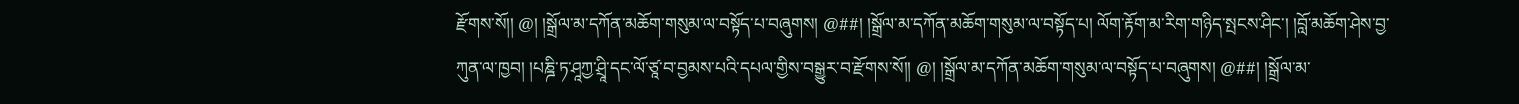རྫོགས་སོ།། @། །སྒྲོལ་མ་དཀོན་མཆོག་གསུམ་ལ་བསྟོད་པ་བཞུགས། @##། །སྒྲོལ་མ་དཀོན་མཆོག་གསུམ་ལ་བསྟོད་པ། ལོག་རྟོག་མ་རིག་གཉིད་སྤངས་ཤིང་། །བློ་མཆོག་ཤེས་བྱ་ཀུན་ལ་ཁྱབ། །པཎྜི་ཏ་ཤཱཀྱ་ཤྲཱི་དང་ལོ་ཙཱ་བ་བྱམས་པའི་དཔལ་གྱིས་བསྒྱུར་བ་རྫོགས་སོ།། @། །སྒྲོལ་མ་དཀོན་མཆོག་གསུམ་ལ་བསྟོད་པ་བཞུགས། @##། །སྒྲོལ་མ་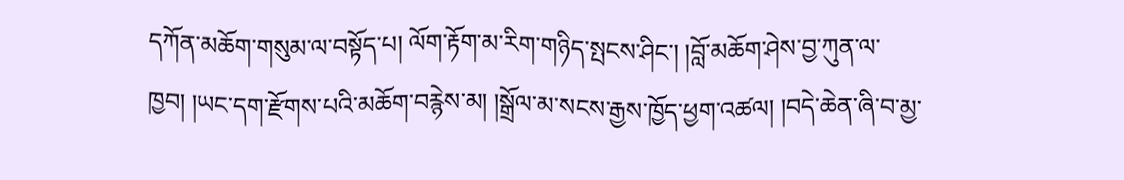དཀོན་མཆོག་གསུམ་ལ་བསྟོད་པ། ལོག་རྟོག་མ་རིག་གཉིད་སྤངས་ཤིང་། །བློ་མཆོག་ཤེས་བྱ་ཀུན་ལ་ཁྱབ། །ཡང་དག་རྫོགས་པའི་མཆོག་བརྙེས་མ། །སྒྲོལ་མ་སངས་རྒྱས་ཁྱོད་ཕྱག་འཚལ། །བདེ་ཆེན་ཞི་བ་མྱ་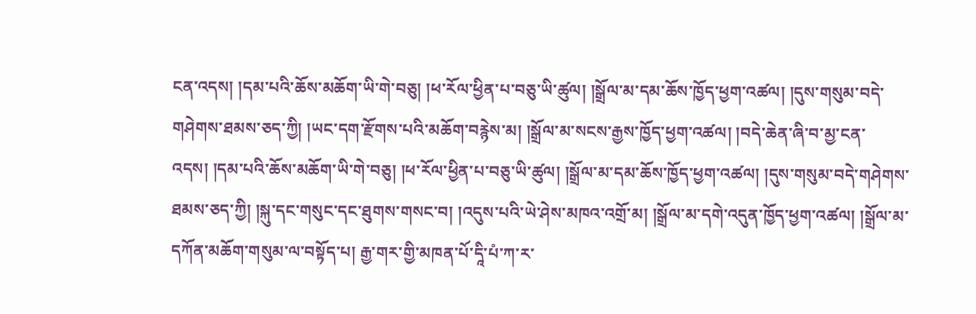ངན་འདས། །དམ་པའི་ཆོས་མཆོག་ཡི་གེ་བཅུ། །ཕ་རོལ་ཕྱིན་པ་བཅུ་ཡི་ཚུལ། །སྒྲོལ་མ་དམ་ཆོས་ཁྱོད་ཕྱག་འཚལ། །དུས་གསུམ་བདེ་གཤེགས་ཐམས་ཅད་ཀྱི། །ཡང་དག་རྫོགས་པའི་མཆོག་བརྙེས་མ། །སྒྲོལ་མ་སངས་རྒྱས་ཁྱོད་ཕྱག་འཚལ། །བདེ་ཆེན་ཞི་བ་མྱ་ངན་འདས། །དམ་པའི་ཆོས་མཆོག་ཡི་གེ་བཅུ། །ཕ་རོལ་ཕྱིན་པ་བཅུ་ཡི་ཚུལ། །སྒྲོལ་མ་དམ་ཆོས་ཁྱོད་ཕྱག་འཚལ། །དུས་གསུམ་བདེ་གཤེགས་ཐམས་ཅད་ཀྱི། །སྐུ་དང་གསུང་དང་ཐུགས་གསང་བ། །འདུས་པའི་ཡེ་ཤེས་མཁའ་འགྲོ་མ། །སྒྲོལ་མ་དགེ་འདུན་ཁྱོད་ཕྱག་འཚལ། །སྒྲོལ་མ་དཀོན་མཆོག་གསུམ་ལ་བསྟོད་པ། རྒྱ་གར་གྱི་མཁན་པོ་དཱི་པཾ་ཀ་ར་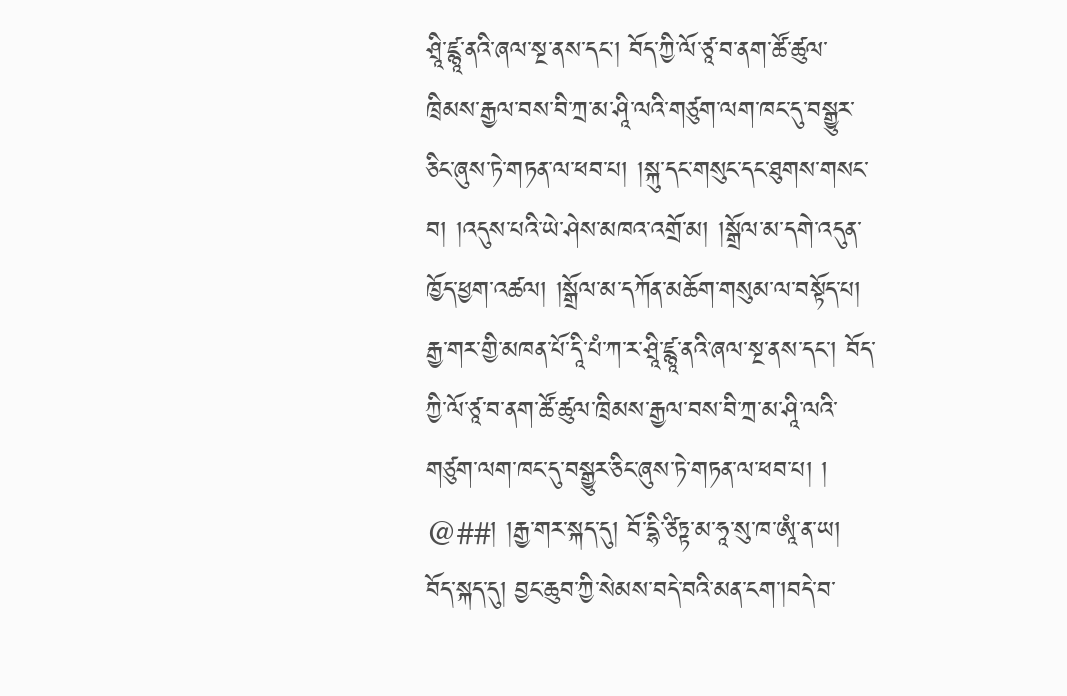ཤྲཱི་ཛྙཱ་ནའི་ཞལ་སྔ་ནས་དང་། བོད་ཀྱི་ལོ་ཙཱ་བ་ནག་ཚོ་ཚུལ་ཁྲིམས་རྒྱལ་བས་བི་ཀྲ་མ་ཤཱི་ལའི་གཙུག་ལག་ཁང་དུ་བསྒྱུར་ཅིང་ཞུས་ཏེ་གཏན་ལ་ཕབ་པ། །སྐུ་དང་གསུང་དང་ཐུགས་གསང་བ། །འདུས་པའི་ཡེ་ཤེས་མཁའ་འགྲོ་མ། །སྒྲོལ་མ་དགེ་འདུན་ཁྱོད་ཕྱག་འཚལ། །སྒྲོལ་མ་དཀོན་མཆོག་གསུམ་ལ་བསྟོད་པ། རྒྱ་གར་གྱི་མཁན་པོ་དཱི་པཾ་ཀ་ར་ཤྲཱི་ཛྙཱ་ནའི་ཞལ་སྔ་ནས་དང་། བོད་ཀྱི་ལོ་ཙཱ་བ་ནག་ཚོ་ཚུལ་ཁྲིམས་རྒྱལ་བས་བི་ཀྲ་མ་ཤཱི་ལའི་གཙུག་ལག་ཁང་དུ་བསྒྱུར་ཅིང་ཞུས་ཏེ་གཏན་ལ་ཕབ་པ། ། @##། །རྒྱ་གར་སྐད་དུ། བོ་དྷི་ཙིཏྟ་མ་ཧཱ་སུ་ཁ་ཨཱཾ་ན་ཡ། བོད་སྐད་དུ། བྱང་ཆུབ་ཀྱི་སེམས་བདེ་བའི་མན་ངག་།བདེ་བ་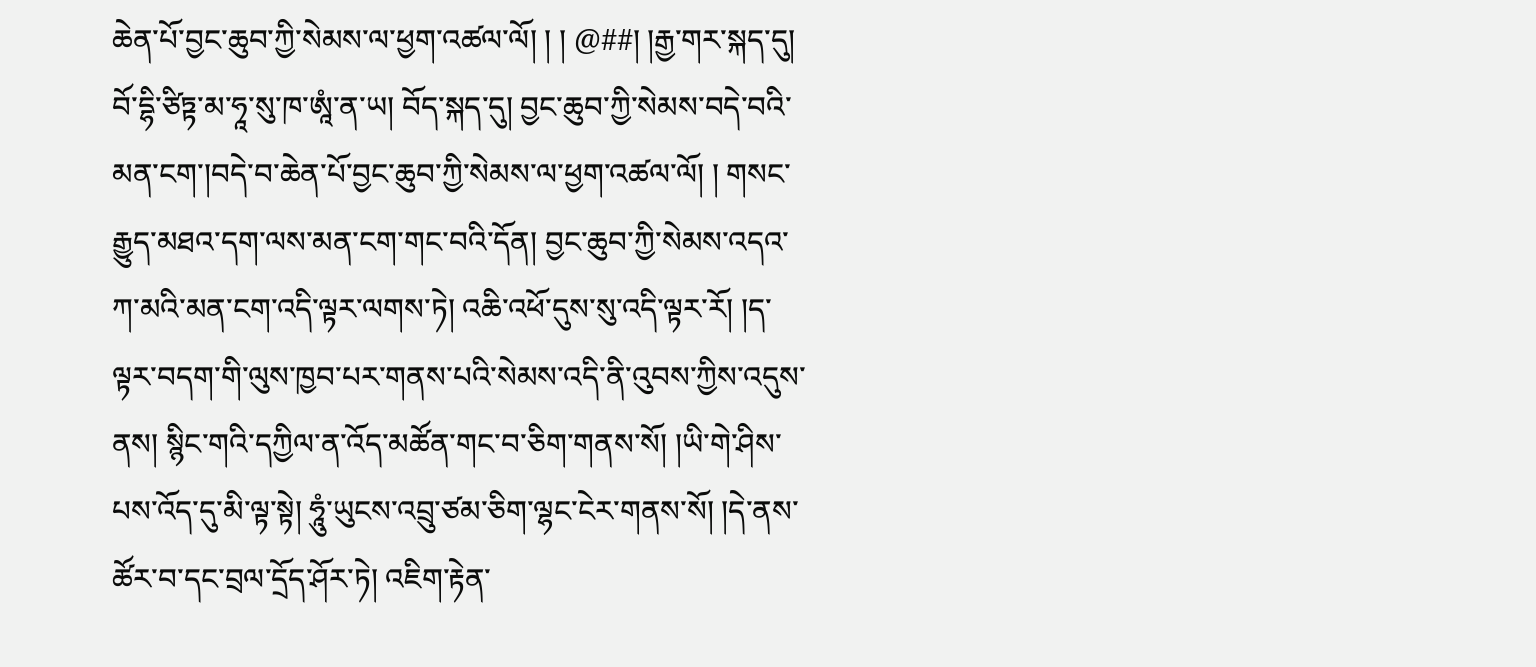ཆེན་པོ་བྱང་ཆུབ་ཀྱི་སེམས་ལ་ཕྱག་འཚལ་ལོ། ། ། @##། །རྒྱ་གར་སྐད་དུ། བོ་དྷི་ཙིཏྟ་མ་ཧཱ་སུ་ཁ་ཨཱཾ་ན་ཡ། བོད་སྐད་དུ། བྱང་ཆུབ་ཀྱི་སེམས་བདེ་བའི་མན་ངག་།བདེ་བ་ཆེན་པོ་བྱང་ཆུབ་ཀྱི་སེམས་ལ་ཕྱག་འཚལ་ལོ། ། གསང་རྒྱུད་མཐའ་དག་ལས་མན་ངག་གང་བའི་དོན། བྱང་ཆུབ་ཀྱི་སེམས་འདའ་ཀ་མའི་མན་ངག་འདི་ལྟར་ལགས་ཏེ། འཆི་འཕོ་དུས་སུ་འདི་ལྟར་རོ། །ད་ལྟར་བདག་གི་ལུས་ཁྱབ་པར་གནས་པའི་སེམས་འདི་ནི་འུབས་ཀྱིས་འདུས་ནས། སྙིང་གའི་དཀྱིལ་ན་འོད་མཚོན་གང་བ་ཅིག་གནས་སོ། །ཡི་གེ་ཤིས་པས་འོད་དུ་མི་ལྟ་སྟེ། ཧཱུཾ་ཡུངས་འབྲུ་ཙམ་ཅིག་ལྷང་ངེར་གནས་སོ། །དེ་ནས་ཚོར་བ་དང་བྲལ་དྲོད་ཤོར་ཏེ། འཇིག་རྟེན་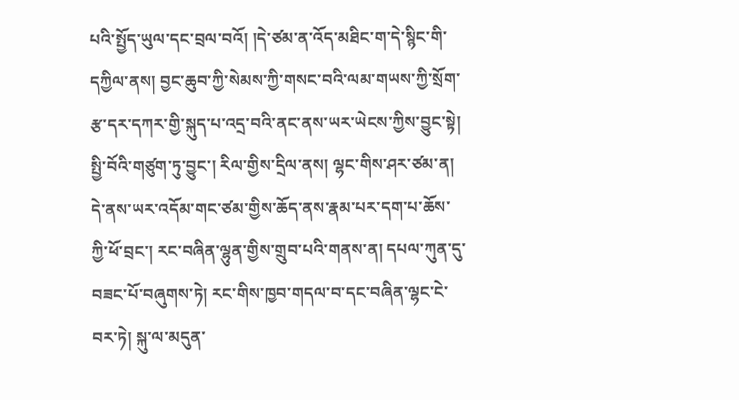པའི་སྤྱོད་ཡུལ་དང་བྲལ་བའོ། །དེ་ཙམ་ན་འོད་མཐིང་ག་དེ་སྙིང་གི་དཀྱིལ་ནས། བྱང་ཆུབ་ཀྱི་སེམས་ཀྱི་གསང་བའི་ལམ་གཡས་ཀྱི་སྲོག་རྩ་དར་དཀར་གྱི་སྐུད་པ་འདྲ་བའི་ནང་ནས་ཡར་ཡེངས་ཀྱིས་བྱུང་སྟེ། སྤྱི་བོའི་གཙུག་ཏུ་བྱུང་། རིལ་གྱིས་དྲིལ་ནས། ལྷང་གིས་ཤར་ཙམ་ན། དེ་ནས་ཡར་འདོམ་གང་ཙམ་གྱིས་ཆོད་ནས་རྣམ་པར་དག་པ་ཆོས་ཀྱི་ཕོ་བྲང་། རང་བཞིན་ལྷུན་གྱིས་གྲུབ་པའི་གནས་ན། དཔལ་ཀུན་དུ་བཟང་པོ་བཞུགས་ཏེ། རང་གིས་ཁྱབ་གདལ་བ་དང་བཞིན་ལྷང་ངེ་བར་ཏེ། སྐུ་ལ་མདུན་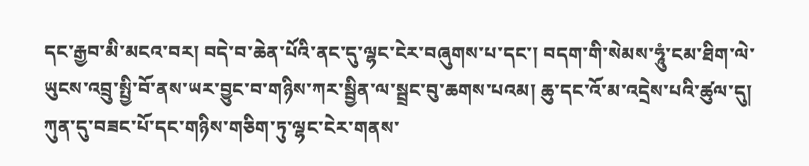དང་རྒྱབ་མི་མངའ་བར། བདེ་བ་ཆེན་པོའི་ནང་དུ་ལྷང་ངེར་བཞུགས་པ་དང་། བདག་གི་སེམས་ཧཱུཾ་ངམ་ཐིག་ལེ་ཡུངས་འབྲུ་སྤྱི་བོ་ནས་ཡར་བྱུང་བ་གཉིས་ཀར་སྦྱིན་ལ་སྦྲང་བུ་ཆགས་པའམ། ཆུ་དང་འོ་མ་འདྲེས་པའི་ཚུལ་དུ། ཀུན་དུ་བཟང་པོ་དང་གཉིས་གཅིག་ཏུ་ལྷང་ངེར་གནས་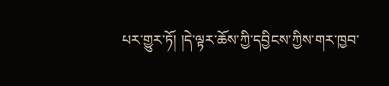པར་གྱུར་ཏོ། །དེ་ལྟར་ཆོས་ཀྱི་དབྱིངས་ཀྱིས་གར་ཁྱབ་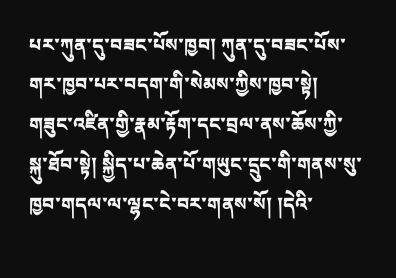པར་ཀུན་དུ་བཟང་པོས་ཁྱབ། ཀུན་དུ་བཟང་པོས་གར་ཁྱབ་པར་བདག་གི་སེམས་ཀྱིས་ཁྱབ་སྟེ། གཟུང་འཛིན་གྱི་རྣམ་རྟོག་དང་བྲལ་ནས་ཆོས་ཀྱི་སྐུ་ཐོབ་སྟེ། སྐྱིད་པ་ཆེན་པོ་གཡུང་དྲུང་གི་གནས་སུ་ཁྱབ་གདལ་ལ་ལྷང་ངེ་བར་གནས་སོ། །དེའི་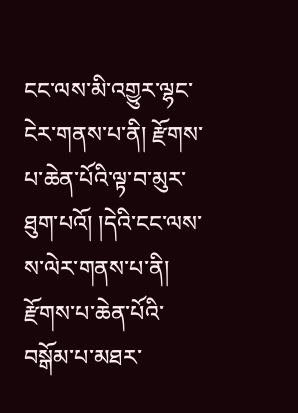ངང་ལས་མི་འགྱུར་ལྷང་ངེར་གནས་པ་ནི། རྫོགས་པ་ཆེན་པོའི་ལྟ་བ་མུར་ཐུག་པའོ། །དེའི་ངང་ལས་ས་ལེར་གནས་པ་ནི། རྫོགས་པ་ཆེན་པོའི་བསྒོམ་པ་མཐར་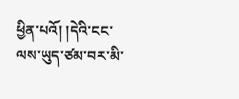ཕྱིན་པའོ། །དེའི་ངང་ལས་ཡུད་ཙམ་བར་མི་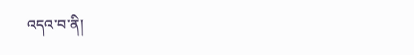འདའ་བ་ནི།